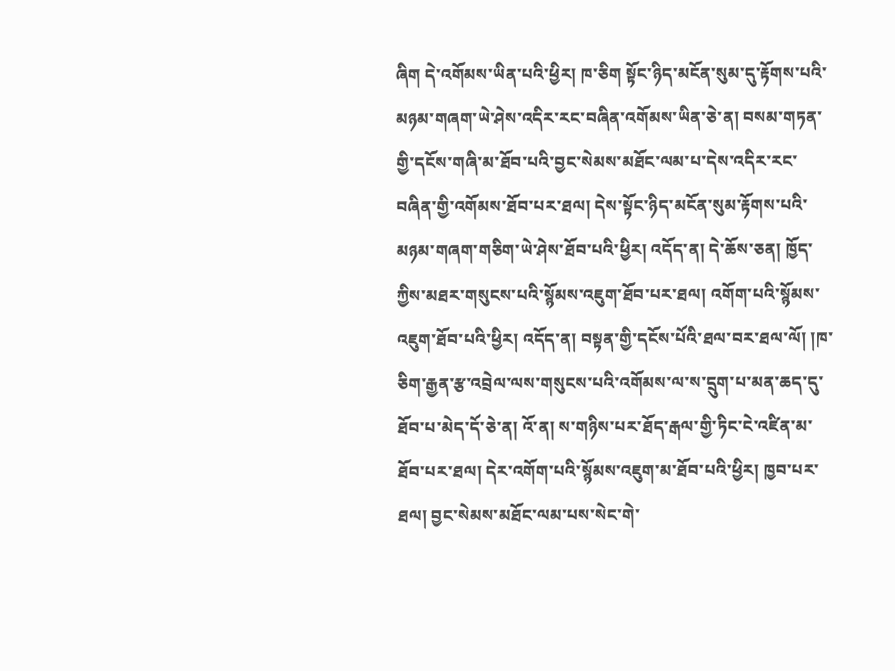ཞིག དེ་འགོམས་ཡིན་པའི་ཕྱིར། ཁ་ཅིག སྟོང་ཉིད་མངོན་སུམ་དུ་རྟོགས་པའི་མཉམ་གཞག་ཡེ་ཤེས་འདིར་རང་བཞིན་འགོམས་ཡིན་ཅེ་ན། བསམ་གཏན་གྱི་དངོས་གཞི་མ་ཐོབ་པའི་བྱང་སེམས་མཐོང་ལམ་པ་དེས་འདིར་རང་བཞིན་གྱི་འགོམས་ཐོབ་པར་ཐལ། དེས་སྟོང་ཉིད་མངོན་སུམ་རྟོགས་པའི་མཉམ་གཞག་གཅིག་ཡེ་ཤེས་ཐོབ་པའི་ཕྱིར། འདོད་ན། དེ་ཆོས་ཅན། ཁྱོད་ཀྱིས་མཐར་གསུངས་པའི་སྙོམས་འཇུག་ཐོབ་པར་ཐལ། འགོག་པའི་སྙོམས་འཇུག་ཐོབ་པའི་ཕྱིར། འདོད་ན། བསྟན་གྱི་དངོས་པོའི་ཐལ་བར་ཐལ་ལོ། །ཁ་ཅིག་རྒྱན་རྩ་འབྲེལ་ལས་གསུངས་པའི་འགོམས་ལ་ས་དྲུག་པ་མན་ཆད་དུ་ཐོབ་པ་མེད་དོ་ཅེ་ན། འོ་ན། ས་གཉིས་པར་ཐོད་རྒལ་གྱི་ཏིང་ངེ་འཛིན་མ་ཐོབ་པར་ཐལ། དེར་འགོག་པའི་སྙོམས་འཇུག་མ་ཐོབ་པའི་ཕྱིར། ཁྱབ་པར་ཐལ། བྱང་སེམས་མཐོང་ལམ་པས་སེང་གེ་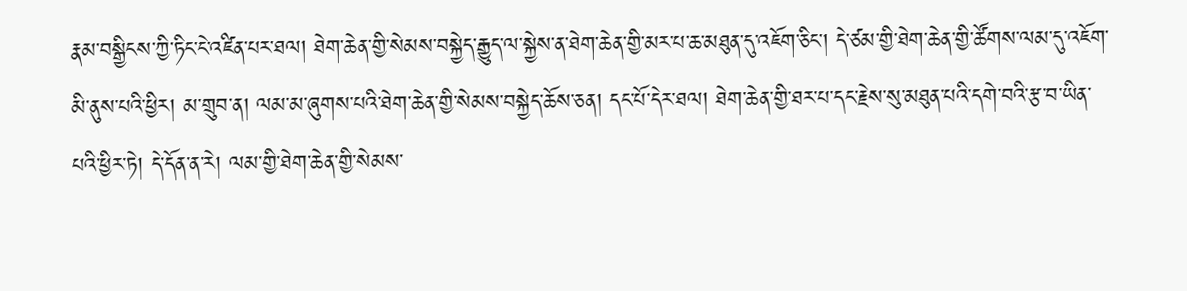རྣམ་བསྒྱིངས་ཀྱི་ཏིང་ངེ་འཛིན་པར་ཐལ། ཐེག་ཆེན་གྱི་སེམས་བསྐྱེད་རྒྱུད་ལ་སྐྱེས་ན་ཐེག་ཆེན་གྱི་མར་པ་ཆ་མཐུན་དུ་འཇོག་ཅིང་། དེ་ཙམ་གྱི་ཐེག་ཆེན་གྱི་ཚོགས་ལམ་དུ་འཇོག་མི་ནུས་པའི་ཕྱིར། མ་གྲུབ་ན། ལམ་མ་ཞུགས་པའི་ཐེག་ཆེན་གྱི་སེམས་བསྐྱེད་ཆོས་ཅན། དང་པོ་དེར་ཐལ། ཐེག་ཆེན་གྱི་ཐར་པ་དང་རྗེས་སུ་མཐུན་པའི་དགེ་བའི་རྩ་བ་ཡིན་པའི་ཕྱིར་ཏེ། དེ་དོན་ན་རེ། ལམ་གྱི་ཐེག་ཆེན་གྱི་སེམས་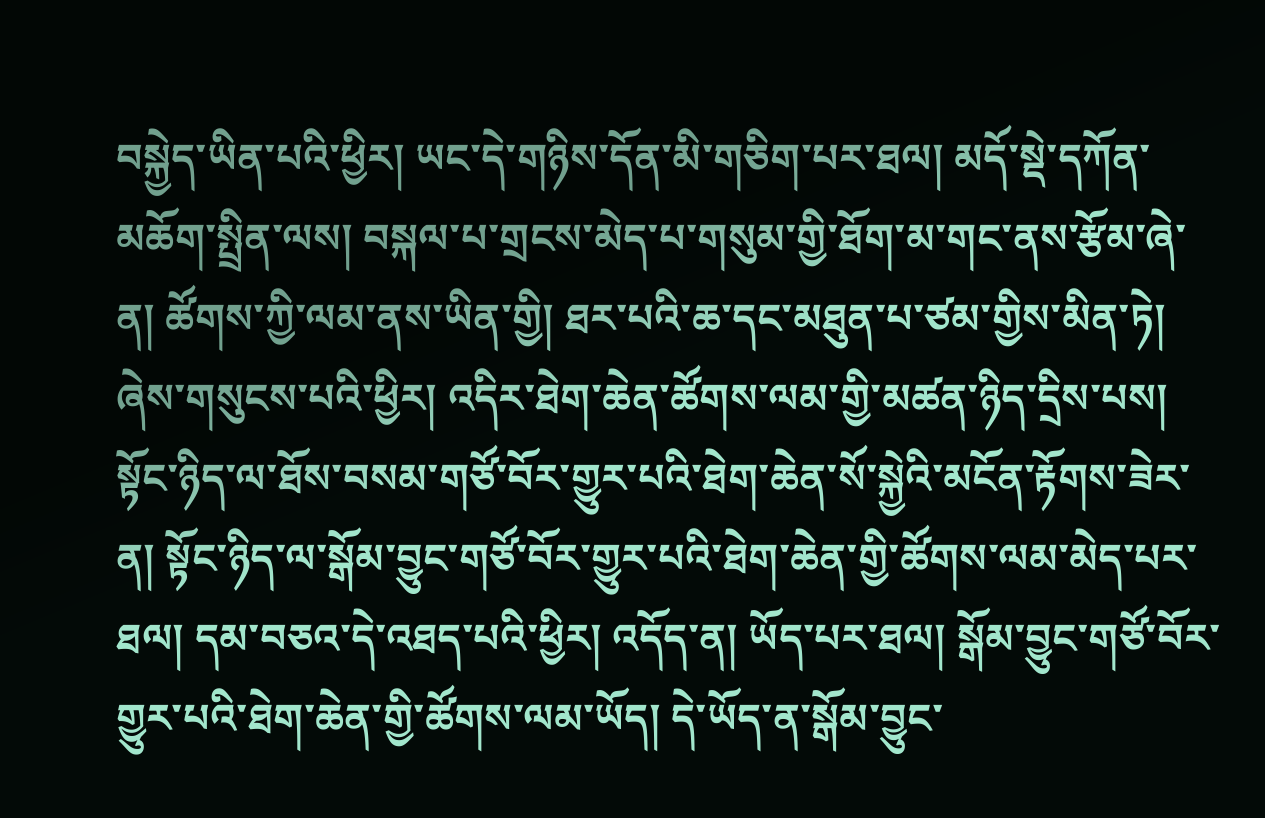བསྐྱེད་ཡིན་པའི་ཕྱིར། ཡང་དེ་གཉིས་དོན་མི་གཅིག་པར་ཐལ། མདོ་སྡེ་དཀོན་མཆོག་སྤྲིན་ལས། བསྐལ་པ་གྲངས་མེད་པ་གསུམ་གྱི་ཐོག་མ་གང་ནས་རྩོམ་ཞེ་ན། ཚོགས་ཀྱི་ལམ་ནས་ཡིན་གྱི། ཐར་པའི་ཆ་དང་མཐུན་པ་ཙམ་གྱིས་མིན་ཏེ། ཞེས་གསུངས་པའི་ཕྱིར། འདིར་ཐེག་ཆེན་ཚོགས་ལམ་གྱི་མཚན་ཉིད་དྲིས་པས། སྟོང་ཉིད་ལ་ཐོས་བསམ་གཙོ་བོར་གྱུར་པའི་ཐེག་ཆེན་སོ་སྐྱེའི་མངོན་རྟོགས་ཟེར་ན། སྟོང་ཉིད་ལ་སྒོམ་བྱུང་གཙོ་བོར་གྱུར་པའི་ཐེག་ཆེན་གྱི་ཚོགས་ལམ་མེད་པར་ཐལ། དམ་བཅའ་དེ་འཐད་པའི་ཕྱིར། འདོད་ན། ཡོད་པར་ཐལ། སྒོམ་བྱུང་གཙོ་བོར་གྱུར་པའི་ཐེག་ཆེན་གྱི་ཚོགས་ལམ་ཡོད། དེ་ཡོད་ན་སྒོམ་བྱུང་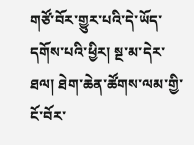གཙོ་བོར་གྱུར་པའི་དེ་ཡོད་དགོས་པའི་ཕྱིར། སྔ་མ་དེར་ཐལ། ཐེག་ཆེན་ཚོགས་ལམ་གྱི་ངོ་བོར་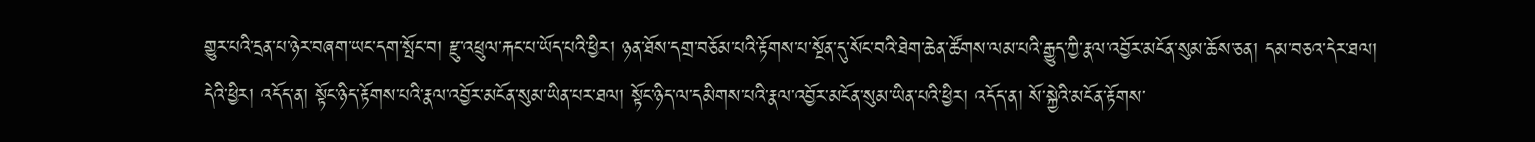གྱུར་པའི་དྲན་པ་ཉེར་བཞག་ཡང་དག་སྤོང་བ། རྫུ་འཕྲུལ་རྐང་པ་ཡོད་པའི་ཕྱིར། ཉན་ཐོས་དགྲ་བཅོམ་པའི་རྟོགས་པ་སྔོན་དུ་སོང་བའི་ཐེག་ཆེན་ཚོགས་ལམ་པའི་རྒྱུད་ཀྱི་རྣལ་འབྱོར་མངོན་སུམ་ཆོས་ཅན། དམ་བཅའ་དེར་ཐལ། དེའི་ཕྱིར། འདོད་ན། སྟོང་ཉིད་རྟོགས་པའི་རྣལ་འབྱོར་མངོན་སུམ་ཡིན་པར་ཐལ། སྟོང་ཉིད་ལ་དམིགས་པའི་རྣལ་འབྱོར་མངོན་སུམ་ཡིན་པའི་ཕྱིར། འདོད་ན། སོ་སྐྱེའི་མངོན་རྟོགས་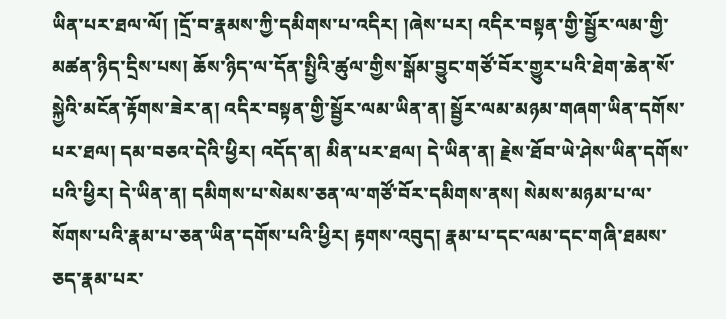ཡིན་པར་ཐལ་ལོ། །དྲོ་བ་རྣམས་ཀྱི་དམིགས་པ་འདིར། །ཞེས་པར། འདིར་བསྟན་གྱི་སྦྱོར་ལམ་གྱི་མཚན་ཉིད་དྲིས་པས། ཆོས་ཉིད་ལ་དོན་སྤྱིའི་ཚུལ་གྱིས་སྒོམ་བྱུང་གཙོ་བོར་གྱུར་པའི་ཐེག་ཆེན་སོ་སྐྱེའི་མངོན་རྟོགས་ཟེར་ན། འདིར་བསྟན་གྱི་སྦྱོར་ལམ་ཡིན་ན། སྦྱོར་ལམ་མཉམ་གཞག་ཡིན་དགོས་པར་ཐལ། དམ་བཅའ་དེའི་ཕྱིར། འདོད་ན། མིན་པར་ཐལ། དེ་ཡིན་ན། རྗེས་ཐོབ་ཡེ་ཤེས་ཡིན་དགོས་པའི་ཕྱིར། དེ་ཡིན་ན། དམིགས་པ་སེམས་ཅན་ལ་གཙོ་བོར་དམིགས་ནས། སེམས་མཉམ་པ་ལ་སོགས་པའི་རྣམ་པ་ཅན་ཡིན་དགོས་པའི་ཕྱིར། རྟགས་འབུད། རྣམ་པ་དང་ལམ་དང་གཞི་ཐམས་ཅད་རྣམ་པར་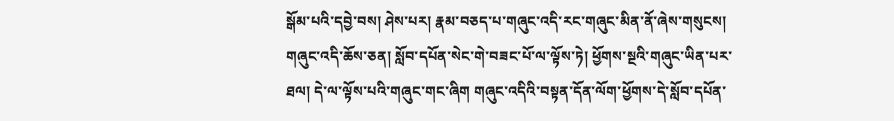སྒོམ་པའི་དབྱེ་བས། ཤེས་པར། རྣམ་བཅད་པ་གཞུང་འདི་རང་གཞུང་མིན་ནོ་ཞེས་གསུངས། གཞུང་འདི་ཆོས་ཅན། སློབ་དཔོན་སེང་གེ་བཟང་པོ་ལ་ལྟོས་ཏེ། ཕྱོགས་སྔའི་གཞུང་ཡིན་པར་ཐལ། དེ་ལ་ལྟོས་པའི་གཞུང་གང་ཞིག གཞུང་འདིའི་བསྟན་དོན་ལོག་ཕྱོགས་དེ་སློབ་དཔོན་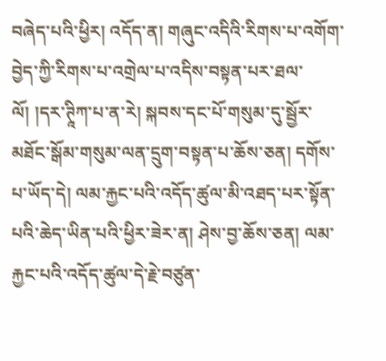བཞེད་པའི་ཕྱིར། འདོད་ན། གཞུང་འདིའི་རིགས་པ་འགོག་བྱེད་ཀྱི་རིགས་པ་འགྲེལ་པ་འདིས་བསྟན་པར་ཐལ་ལོ། །དར་ཊཱིཀ་པ་ན་རེ། སྐབས་དང་པོ་གསུམ་དུ་སྦྱོར་མཐོང་སྒོམ་གསུམ་ལན་དྲུག་བསྟན་པ་ཆོས་ཅན། དགོས་པ་ཡོད་དེ། ལམ་རྐྱང་པའི་འདོད་ཚུལ་མི་འཐད་པར་སྟོན་པའི་ཆེད་ཡིན་པའི་ཕྱིར་ཟེར་ན། ཤེས་བྱ་ཆོས་ཅན། ལམ་རྐྱང་པའི་འདོད་ཚུལ་དེ་རྗེ་བཙུན་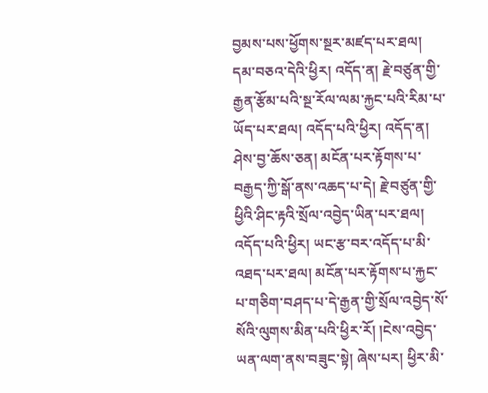བྱམས་པས་ཕྱོགས་སྔར་མཛད་པར་ཐལ། དམ་བཅའ་དེའི་ཕྱིར། འདོད་ན། རྗེ་བཙུན་གྱི་རྒྱན་རྩོམ་པའི་སྔ་རོལ་ལམ་རྐྱང་པའི་རིམ་པ་ཡོད་པར་ཐལ། འདོད་པའི་ཕྱིར། འདོད་ན། ཤེས་བྱ་ཆོས་ཅན། མངོན་པར་རྟོགས་པ་བརྒྱད་ཀྱི་སྒོ་ནས་འཆད་པ་དེ། རྗེ་བཙུན་གྱི་ཕྱིའི་ཤིང་རྟའི་སྲོལ་འབྱེད་ཡིན་པར་ཐལ། འདོད་པའི་ཕྱིར། ཡང་རྩ་བར་འདོད་པ་མི་འཐད་པར་ཐལ། མངོན་པར་རྟོགས་པ་རྐྱང་པ་གཅིག་བཤད་པ་དེ་རྒྱན་གྱི་སྲོལ་འབྱེད་སོ་སོའི་ལུགས་མིན་པའི་ཕྱིར་རོ། །ངེས་འབྱེད་ཡན་ལག་ནས་བཟུང་སྟེ། ཞེས་པར། ཕྱིར་མི་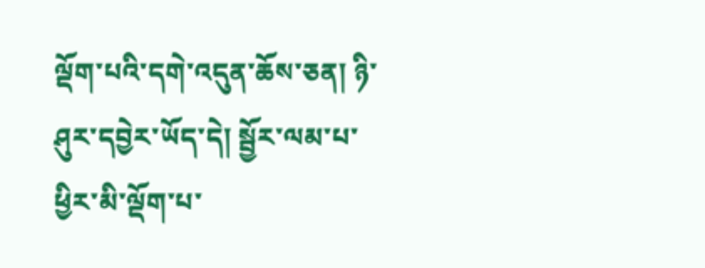ལྡོག་པའི་དགེ་འདུན་ཆོས་ཅན། ཉི་ཤུར་དབྱེར་ཡོད་དེ། སྦྱོར་ལམ་པ་ཕྱིར་མི་ལྡོག་པ་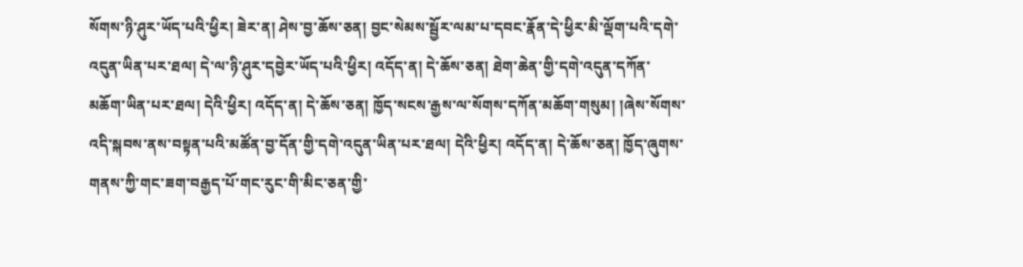སོགས་ཉི་ཤུར་ཡོད་པའི་ཕྱིར། ཟེར་ན། ཤེས་བྱ་ཆོས་ཅན། བྱང་སེམས་སྦྱོར་ལམ་པ་དབང་རྣོན་དེ་ཕྱིར་མི་ལྡོག་པའི་དགེ་འདུན་ཡིན་པར་ཐལ། དེ་ལ་ཉི་ཤུར་དབྱེར་ཡོད་པའི་ཕྱིར། འདོད་ན། དེ་ཆོས་ཅན། ཐེག་ཆེན་གྱི་དགེ་འདུན་དཀོན་མཆོག་ཡིན་པར་ཐལ། དེའི་ཕྱིར། འདོད་ན། དེ་ཆོས་ཅན། ཁྱོད་སངས་རྒྱས་ལ་སོགས་དཀོན་མཆོག་གསུམ། །ཞེས་སོགས་འདི་སྐབས་ནས་བསྟན་པའི་མཚོན་བྱ་དོན་གྱི་དགེ་འདུན་ཡིན་པར་ཐལ། དེའི་ཕྱིར། འདོད་ན། དེ་ཆོས་ཅན། ཁྱོད་ཞུགས་གནས་ཀྱི་གང་ཟག་བརྒྱད་པོ་གང་རུང་གི་མིང་ཅན་གྱི་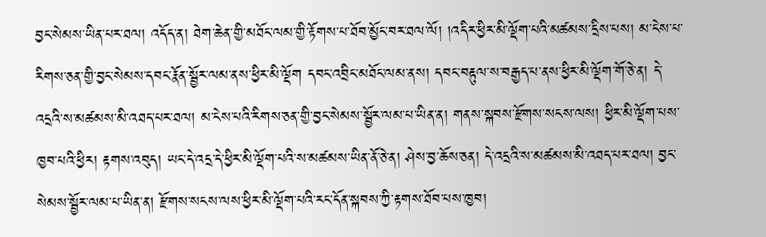བྱང་སེམས་ཡིན་པར་ཐལ། འདོད་ན། ཐེག་ཆེན་གྱི་མཐོང་ལམ་གྱི་རྟོགས་པ་ཐོབ་མྱོང་བར་ཐལ་ལོ། །འདིར་ཕྱིར་མི་ལྡོག་པའི་མཚམས་དྲིས་པས། མ་ངེས་པ་རིགས་ཅན་གྱི་བྱང་སེམས་དབང་རྣོན་སྦྱོར་ལམ་ནས་ཕྱིར་མི་ལྡོག དབང་འབྲིང་མཐོང་ལམ་ནས། དབང་བརྟུལ་ས་བརྒྱད་པ་ནས་ཕྱིར་མི་ལྡོག་གོ་ཅེ་ན། དེ་འདྲའི་ས་མཚམས་མི་འཐད་པར་ཐལ། མ་ངེས་པའི་རིགས་ཅན་གྱི་བྱང་སེམས་སྦྱོར་ལམ་པ་ཡིན་ན། གནས་སྐབས་རྫོགས་སངས་ལས། ཕྱིར་མི་ལྡོག་པས་ཁྱབ་པའི་ཕྱིར། རྟགས་འབུད། ཡང་དེ་འདྲ་དེ་ཕྱིར་མི་ལྡོག་པའི་ས་མཚམས་ཡིན་ནོ་ཅེ་ན། ཤེས་བྱ་ཆོས་ཅན། དེ་འདྲའི་ས་མཚམས་མི་འཐད་པར་ཐལ། བྱང་སེམས་སྦྱོར་ལམ་པ་ཡིན་ན། རྫོགས་སངས་ལས་ཕྱིར་མི་ལྡོག་པའི་རང་དོན་སྐབས་ཀྱི་རྟགས་ཐོབ་པས་ཁྱབ།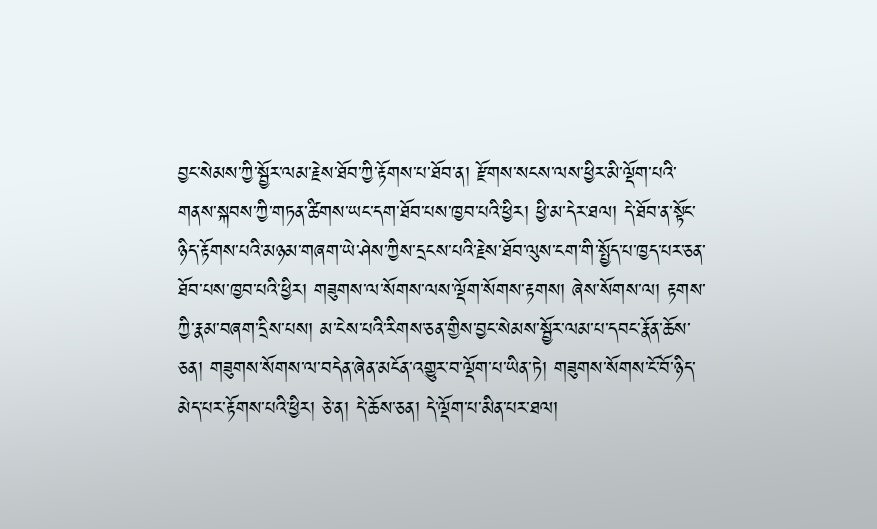བྱང་སེམས་ཀྱི་སྦྱོར་ལམ་རྗེས་ཐོབ་ཀྱི་རྟོགས་པ་ཐོབ་ན། རྫོགས་སངས་ལས་ཕྱིར་མི་ལྡོག་པའི་གནས་སྐབས་ཀྱི་གཏན་ཚིགས་ཡང་དག་ཐོབ་པས་ཁྱབ་པའི་ཕྱིར། ཕྱི་མ་དེར་ཐལ། དེ་ཐོབ་ན་སྟོང་ཉིད་རྟོགས་པའི་མཉམ་གཞག་ཡེ་ཤེས་ཀྱིས་དྲངས་པའི་རྗེས་ཐོབ་ལུས་ངག་གི་སྤྱོད་པ་ཁྱད་པར་ཅན་ཐོབ་པས་ཁྱབ་པའི་ཕྱིར། གཟུགས་ལ་སོགས་ལས་ལྡོག་སོགས་རྟགས། ཞེས་སོགས་ལ། རྟགས་ཀྱི་རྣམ་བཞག་དྲིས་པས། མ་ངེས་པའི་རིགས་ཅན་གྱིས་བྱང་སེམས་སྦྱོར་ལམ་པ་དབང་རྣོན་ཆོས་ཅན། གཟུགས་སོགས་ལ་བདེན་ཞེན་མངོན་འགྱུར་བ་ལྡོག་པ་ཡིན་ཏེ། གཟུགས་སོགས་ངོ་བོ་ཉིད་མེད་པར་རྟོགས་པའི་ཕྱིར། ཅེ་ན། དེ་ཆོས་ཅན། དེ་ལྡོག་པ་མིན་པར་ཐལ།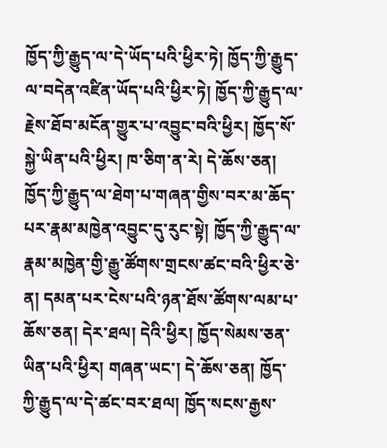ཁྱོད་ཀྱི་རྒྱུད་ལ་དེ་ཡོད་པའི་ཕྱིར་ཏེ། ཁྱོད་ཀྱི་རྒྱུད་ལ་བདེན་འཛིན་ཡོད་པའི་ཕྱིར་ཏེ། ཁྱོད་ཀྱི་རྒྱུད་ལ་རྗེས་ཐོབ་མངོན་གྱུར་པ་འབྱུང་བའི་ཕྱིར། ཁྱོད་སོ་སྐྱེ་ཡིན་པའི་ཕྱིར། ཁ་ཅིག་ན་རེ། དེ་ཆོས་ཅན། ཁྱོད་ཀྱི་རྒྱུད་ལ་ཐེག་པ་གཞན་གྱིས་བར་མ་ཆོད་པར་རྣམ་མཁྱེན་འབྱུང་དུ་རུང་སྟེ། ཁྱོད་ཀྱི་རྒྱུད་ལ་རྣམ་མཁྱེན་གྱི་རྒྱུ་ཚོགས་གྲངས་ཚང་བའི་ཕྱིར་ཅེ་ན། དམན་པར་ངེས་པའི་ཉན་ཐོས་ཚོགས་ལམ་པ་ཆོས་ཅན། དེར་ཐལ། དེའི་ཕྱིར། ཁྱོད་སེམས་ཅན་ཡིན་པའི་ཕྱིར། གཞན་ཡང་། དེ་ཆོས་ཅན། ཁྱོད་ཀྱི་རྒྱུད་ལ་དེ་ཚང་བར་ཐལ། ཁྱོད་སངས་རྒྱས་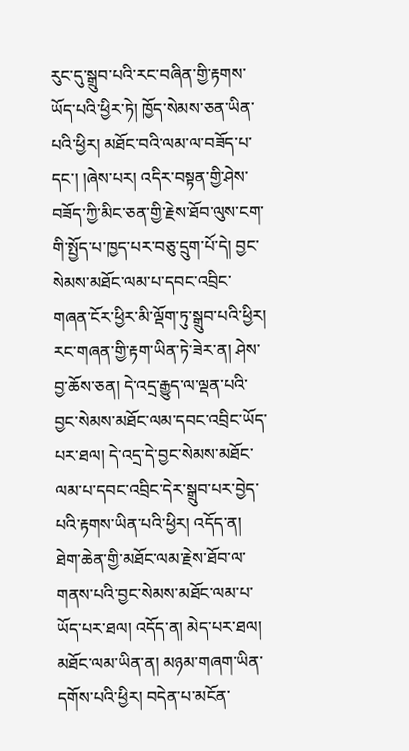རུང་དུ་སྒྲུབ་པའི་རང་བཞིན་གྱི་རྟགས་ཡོད་པའི་ཕྱིར་ཏེ། ཁྱོད་སེམས་ཅན་ཡིན་པའི་ཕྱིར། མཐོང་བའི་ལམ་ལ་བཟོད་པ་དང་། །ཞེས་པར། འདིར་བསྟན་གྱི་ཤེས་བཟོད་ཀྱི་མིང་ཅན་གྱི་རྗེས་ཐོབ་ལུས་ངག་གི་སྤྱོད་པ་ཁྱད་པར་བཅུ་དྲུག་པོ་དེ། བྱང་སེམས་མཐོང་ལམ་པ་དབང་འབྲིང་གཞན་ངོར་ཕྱིར་མི་ལྡོག་ཏུ་སྒྲུབ་པའི་ཕྱིར། རང་གཞན་གྱི་རྟག་ཡིན་ཏེ་ཟེར་ན། ཤེས་བྱ་ཆོས་ཅན། དེ་འདྲ་རྒྱུད་ལ་ལྡན་པའི་བྱང་སེམས་མཐོང་ལམ་དབང་འབྲིང་ཡོད་པར་ཐལ། དེ་འདྲ་དེ་བྱང་སེམས་མཐོང་ལམ་པ་དབང་འབྲིང་དེར་སྒྲུབ་པར་བྱེད་པའི་རྟགས་ཡིན་པའི་ཕྱིར། འདོད་ན། ཐེག་ཆེན་གྱི་མཐོང་ལམ་རྗེས་ཐོབ་ལ་གནས་པའི་བྱང་སེམས་མཐོང་ལམ་པ་ཡོད་པར་ཐལ། འདོད་ན། མེད་པར་ཐལ། མཐོང་ལམ་ཡིན་ན། མཉམ་གཞག་ཡིན་དགོས་པའི་ཕྱིར། བདེན་པ་མངོན་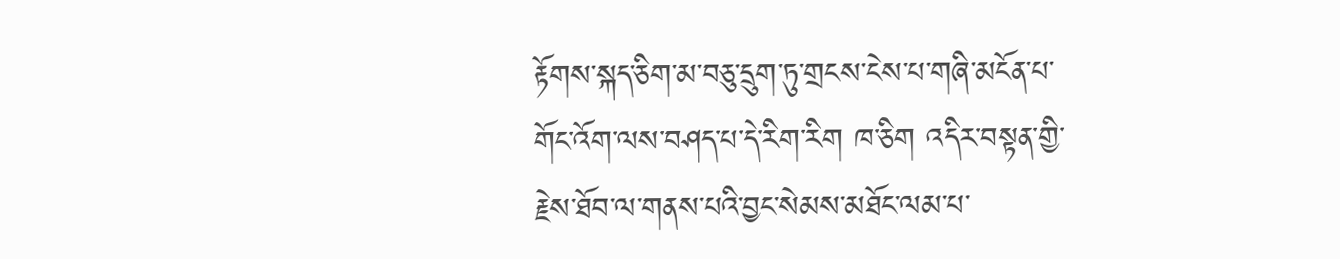རྟོགས་སྐད་ཅིག་མ་བཅུ་དྲུག་ཏུ་གྲངས་ངེས་པ་གཞི་མངོན་པ་གོང་འོག་ལས་བཤད་པ་དེ་རིག་རིག ཁ་ཅིག འདིར་བསྟན་གྱི་རྗེས་ཐོབ་ལ་གནས་པའི་བྱང་སེམས་མཐོང་ལམ་པ་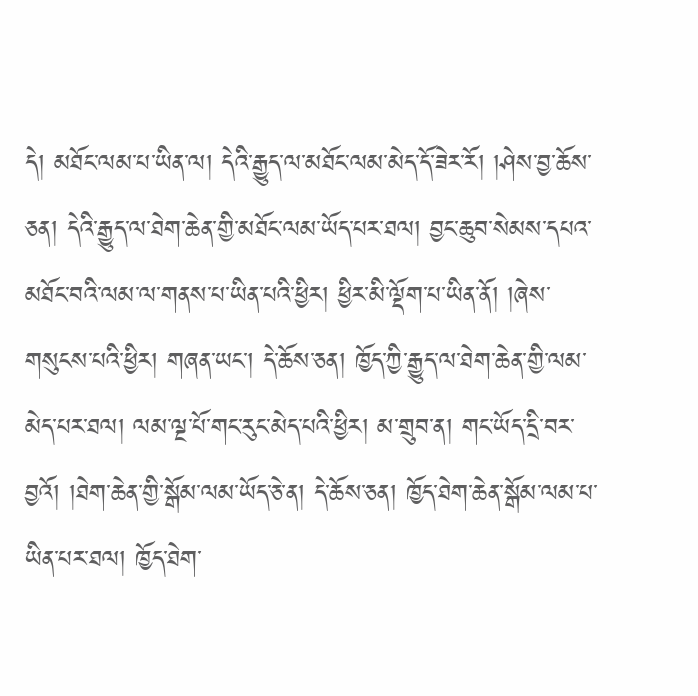དེ། མཐོང་ལམ་པ་ཡིན་ལ། དེའི་རྒྱུད་ལ་མཐོང་ལམ་མེད་དོ་ཟེར་རོ། །ཤེས་བྱ་ཆོས་ཅན། དེའི་རྒྱུད་ལ་ཐེག་ཆེན་གྱི་མཐོང་ལམ་ཡོད་པར་ཐལ། བྱང་ཆུབ་སེམས་དཔའ་མཐོང་བའི་ལམ་ལ་གནས་པ་ཡིན་པའི་ཕྱིར། ཕྱིར་མི་ལྡོག་པ་ཡིན་ནོ། །ཞེས་གསུངས་པའི་ཕྱིར། གཞན་ཡང་། དེ་ཆོས་ཅན། ཁྱོད་ཀྱི་རྒྱུད་ལ་ཐེག་ཆེན་གྱི་ལམ་མེད་པར་ཐལ། ལམ་ལྔ་པོ་གང་རུང་མེད་པའི་ཕྱིར། མ་གྲུབ་ན། གང་ཡོད་དྲི་བར་བྱའོ། །ཐེག་ཆེན་གྱི་སྒོམ་ལམ་ཡོད་ཅེ་ན། དེ་ཆོས་ཅན། ཁྱོད་ཐེག་ཆེན་སྒོམ་ལམ་པ་ཡིན་པར་ཐལ། ཁྱོད་ཐེག་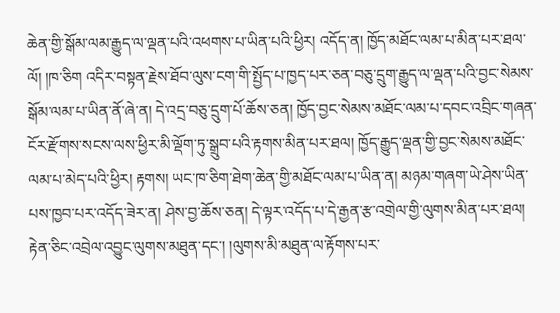ཆེན་གྱི་སྒོམ་ལམ་རྒྱུད་ལ་ལྡན་པའི་འཕགས་པ་ཡིན་པའི་ཕྱིར། འདོད་ན། ཁྱོད་མཐོང་ལམ་པ་མིན་པར་ཐལ་ལོ། །ཁ་ཅིག འདིར་བསྟན་རྗེས་ཐོབ་ལུས་ངག་གི་སྤྱོད་པ་ཁྱད་པར་ཅན་བཅུ་དྲུག་རྒྱུད་ལ་ལྡན་པའི་བྱང་སེམས་སྒོམ་ལམ་པ་ཡིན་ནོ་ཞེ་ན། དེ་འདྲ་བཅུ་དྲུག་པོ་ཆོས་ཅན། ཁྱོད་བྱང་སེམས་མཐོང་ལམ་པ་དབང་འབྲིང་གཞན་ངོར་རྫོགས་སངས་ལས་ཕྱིར་མི་ལྡོག་ཏུ་སྒྲུབ་པའི་རྟགས་མིན་པར་ཐལ། ཁྱོད་རྒྱུད་ལྡན་གྱི་བྱང་སེམས་མཐོང་ལམ་པ་མེད་པའི་ཕྱིར། རྟགས། ཡང་ཁ་ཅིག་ཐེག་ཆེན་གྱི་མཐོང་ལམ་པ་ཡིན་ན། མཉམ་གཞག་ཡེ་ཤེས་ཡིན་པས་ཁྱབ་པར་འདོད་ཟེར་ན། ཤེས་བྱ་ཆོས་ཅན། དེ་ལྟར་འདོད་པ་དེ་རྒྱན་རྩ་འགྲེལ་གྱི་ལུགས་མིན་པར་ཐལ། རྟེན་ཅིང་འབྲེལ་འབྱུང་ལུགས་མཐུན་དང་། །ལུགས་མི་མཐུན་ལ་རྟོགས་པར་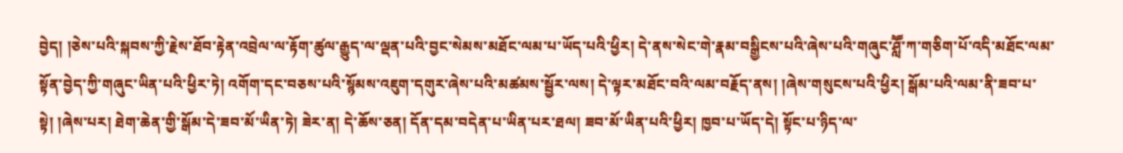བྱེད། །ཅེས་པའི་སྐབས་ཀྱི་རྗེས་ཐོབ་རྟེན་འབྲེལ་ལ་རྟོག་ཚུལ་རྒྱུད་ལ་ལྡན་པའི་བྱང་སེམས་མཐོང་ལམ་པ་ཡོད་པའི་ཕྱིར། དེ་ནས་སེང་གེ་རྣམ་བསྒྱིངས་པའི་ཞེས་པའི་གཞུང་ཤླཽ་ཀ་གཅིག་པོ་འདི་མཐོང་ལམ་སྟོན་བྱེད་ཀྱི་གཞུང་ཡིན་པའི་ཕྱིར་ཏེ། འགོག་དང་བཅས་པའི་སྙོམས་འཇུག་དགུར་ཞེས་པའི་མཚམས་སྦྱོར་ལས། དེ་ལྟར་མཐོང་བའི་ལམ་བརྗོད་ནས། །ཞེས་གསུངས་པའི་ཕྱིར། སྒོམ་པའི་ལམ་ནི་ཟབ་པ་སྟེ། །ཞེས་པར། ཐེག་ཆེན་གྱི་སྒོམ་དེ་ཟབ་མོ་ཡིན་ཏེ། ཟེར་ན། དེ་ཆོས་ཅན། དོན་དམ་བདེན་པ་ཡིན་པར་ཐལ། ཟབ་མོ་ཡིན་པའི་ཕྱིར། ཁྱབ་པ་ཡོད་དེ། སྟོང་པ་ཉིད་ལ་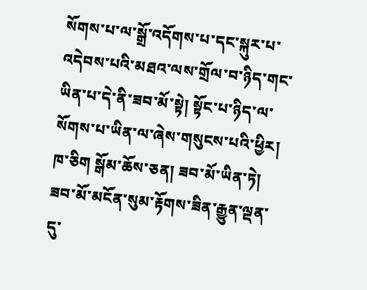སོགས་པ་ལ་སྒྲོ་འདོགས་པ་དང་སྐུར་པ་འདེབས་པའི་མཐའ་ལས་གྲོལ་བ་ཉིད་གང་ཡིན་པ་དེ་ནི་ཟབ་མོ་སྟེ། སྟོང་པ་ཉིད་ལ་སོགས་པ་ཡིན་ལ་ཞེས་གསུངས་པའི་ཕྱིར། ཁ་ཅིག སྒོམ་ཆོས་ཅན། ཟབ་མོ་ཡིན་ཏེ། ཟབ་མོ་མངོན་སུམ་རྟོགས་ཟིན་རྒྱུན་ལྡན་དུ་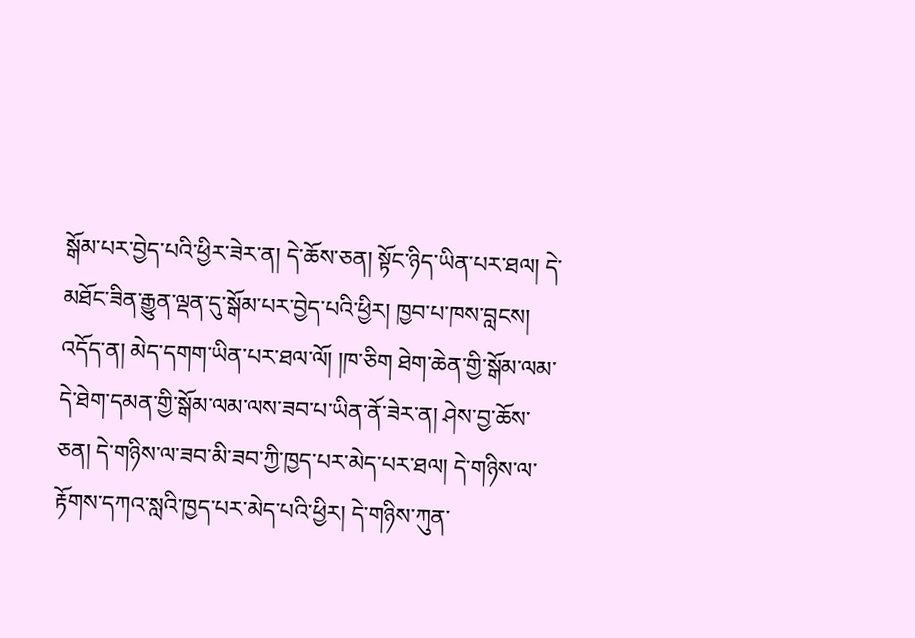སྒོམ་པར་བྱེད་པའི་ཕྱིར་ཟེར་ན། དེ་ཆོས་ཅན། སྟོང་ཉིད་ཡིན་པར་ཐལ། དེ་མཐོང་ཟིན་རྒྱུན་ལྡན་དུ་སྒོམ་པར་བྱེད་པའི་ཕྱིར། ཁྱབ་པ་ཁས་བླངས། འདོད་ན། མེད་དགག་ཡིན་པར་ཐལ་ལོ། །ཁ་ཅིག ཐེག་ཆེན་གྱི་སྒོམ་ལམ་དེ་ཐེག་དམན་གྱི་སྒོམ་ལམ་ལས་ཟབ་པ་ཡིན་ནོ་ཟེར་ན། ཤེས་བྱ་ཆོས་ཅན། དེ་གཉིས་ལ་ཟབ་མི་ཟབ་ཀྱི་ཁྱད་པར་མེད་པར་ཐལ། དེ་གཉིས་ལ་རྟོགས་དཀའ་སླའི་ཁྱད་པར་མེད་པའི་ཕྱིར། དེ་གཉིས་ཀུན་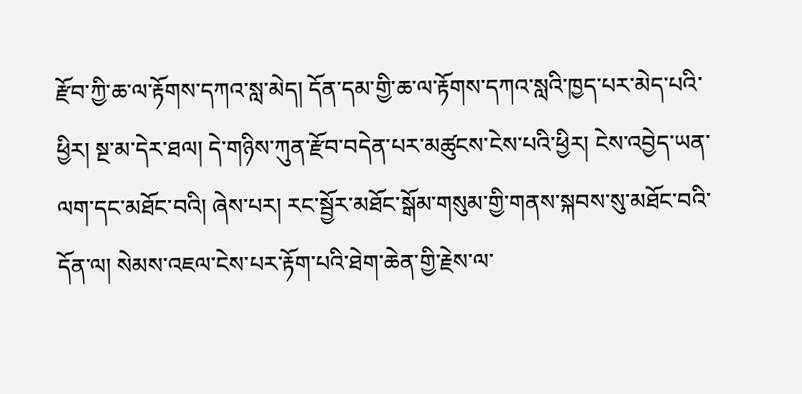རྫོབ་ཀྱི་ཆ་ལ་རྟོགས་དཀའ་སླ་མེད། དོན་དམ་གྱི་ཆ་ལ་རྟོགས་དཀའ་སླའི་ཁྱད་པར་མེད་པའི་ཕྱིར། སྔ་མ་དེར་ཐལ། དེ་གཉིས་ཀུན་རྫོབ་བདེན་པར་མཚུངས་ངེས་པའི་ཕྱིར། ངེས་འབྱེད་ཡན་ལག་དང་མཐོང་བའི། ཞེས་པར། རང་སྦྱོར་མཐོང་སྒོམ་གསུམ་གྱི་གནས་སྐབས་སུ་མཐོང་བའི་དོན་ལ། སེམས་འཇལ་ངེས་པར་རྟོག་པའི་ཐེག་ཆེན་གྱི་རྗེས་ལ་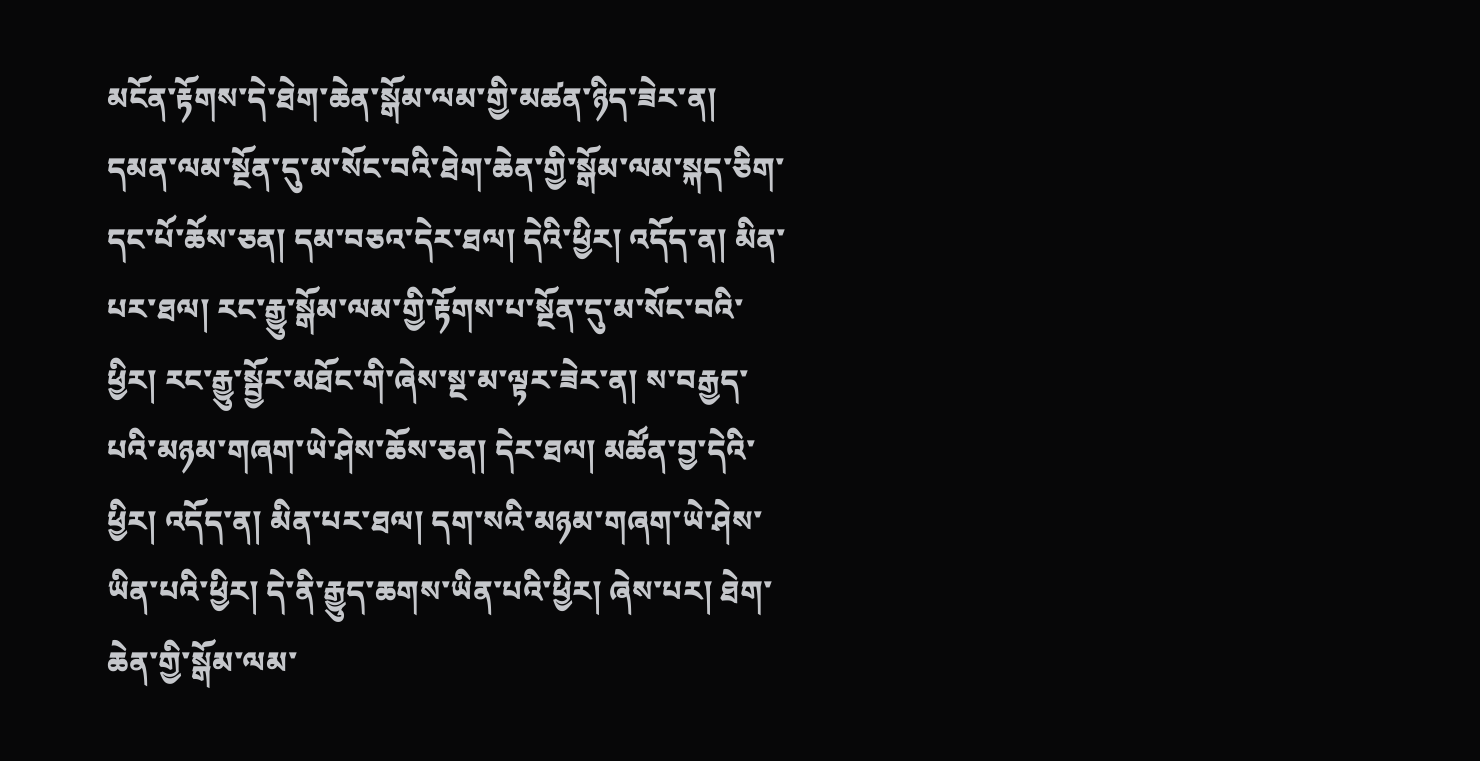མངོན་རྟོགས་དེ་ཐེག་ཆེན་སྒོམ་ལམ་གྱི་མཚན་ཉིད་ཟེར་ན། དམན་ལམ་སྔོན་དུ་མ་སོང་བའི་ཐེག་ཆེན་གྱི་སྒོམ་ལམ་སྐད་ཅིག་དང་པོ་ཆོས་ཅན། དམ་བཅའ་དེར་ཐལ། དེའི་ཕྱིར། འདོད་ན། མིན་པར་ཐལ། རང་རྒྱུ་སྒོམ་ལམ་གྱི་རྟོགས་པ་སྔོན་དུ་མ་སོང་བའི་ཕྱིར། རང་རྒྱུ་སྦྱོར་མཐོང་གི་ཞེས་སྔ་མ་ལྟར་ཟེར་ན། ས་བརྒྱད་པའི་མཉམ་གཞག་ཡེ་ཤེས་ཆོས་ཅན། དེར་ཐལ། མཚོན་བྱ་དེའི་ཕྱིར། འདོད་ན། མིན་པར་ཐལ། དག་སའི་མཉམ་གཞག་ཡེ་ཤེས་ཡིན་པའི་ཕྱིར། དེ་ནི་རྒྱུད་ཆགས་ཡིན་པའི་ཕྱིར། ཞེས་པར། ཐེག་ཆེན་གྱི་སྒོམ་ལམ་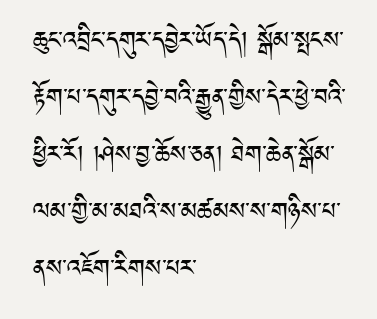ཆུང་འབྲིང་དགུར་དབྱེར་ཡོད་དེ། སྒོམ་སྤངས་རྟོག་པ་དགུར་དབྱེ་བའི་རྒྱུན་གྱིས་དེར་ཕྱེ་བའི་ཕྱིར་རོ། །ཤེས་བྱ་ཆོས་ཅན། ཐེག་ཆེན་སྒོམ་ལམ་གྱི་མ་མཐའི་ས་མཚམས་ས་གཉིས་པ་ནས་འཇོག་རིགས་པར་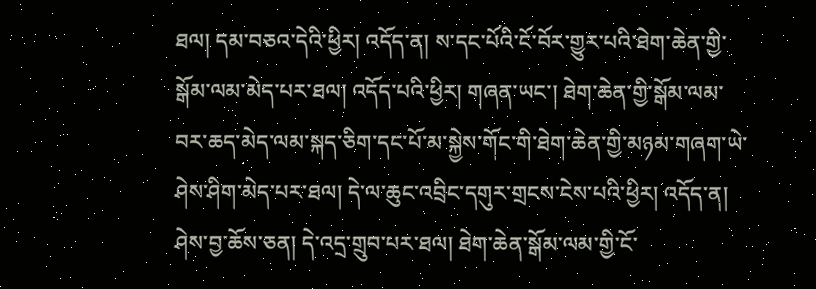ཐལ། དམ་བཅའ་དེའི་ཕྱིར། འདོད་ན། ས་དང་པོའི་ངོ་བོར་གྱུར་པའི་ཐེག་ཆེན་གྱི་སྒོམ་ལམ་མེད་པར་ཐལ། འདོད་པའི་ཕྱིར། གཞན་ཡང་། ཐེག་ཆེན་གྱི་སྒོམ་ལམ་བར་ཆད་མེད་ལམ་སྐད་ཅིག་དང་པོ་མ་སྐྱེས་གོང་གི་ཐེག་ཆེན་གྱི་མཉམ་གཞག་ཡེ་ཤེས་ཤིག་མེད་པར་ཐལ། དེ་ལ་ཆུང་འབྲིང་དགུར་གྲངས་ངེས་པའི་ཕྱིར། འདོད་ན། ཤེས་བྱ་ཆོས་ཅན། དེ་འདྲ་གྲུབ་པར་ཐལ། ཐེག་ཆེན་སྒོམ་ལམ་གྱི་ངོ་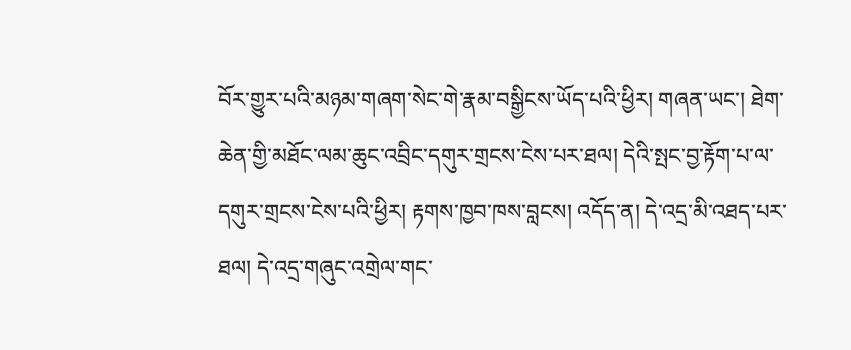བོར་གྱུར་པའི་མཉམ་གཞག་སེང་གེ་རྣམ་བསྒྱིངས་ཡོད་པའི་ཕྱིར། གཞན་ཡང་། ཐེག་ཆེན་གྱི་མཐོང་ལམ་ཆུང་འབྲིང་དགུར་གྲངས་ངེས་པར་ཐལ། དེའི་སྤང་བྱ་རྟོག་པ་ལ་དགུར་གྲངས་ངེས་པའི་ཕྱིར། རྟགས་ཁྱབ་ཁས་བླངས། འདོད་ན། དེ་འདྲ་མི་འཐད་པར་ཐལ། དེ་འདྲ་གཞུང་འགྲེལ་གང་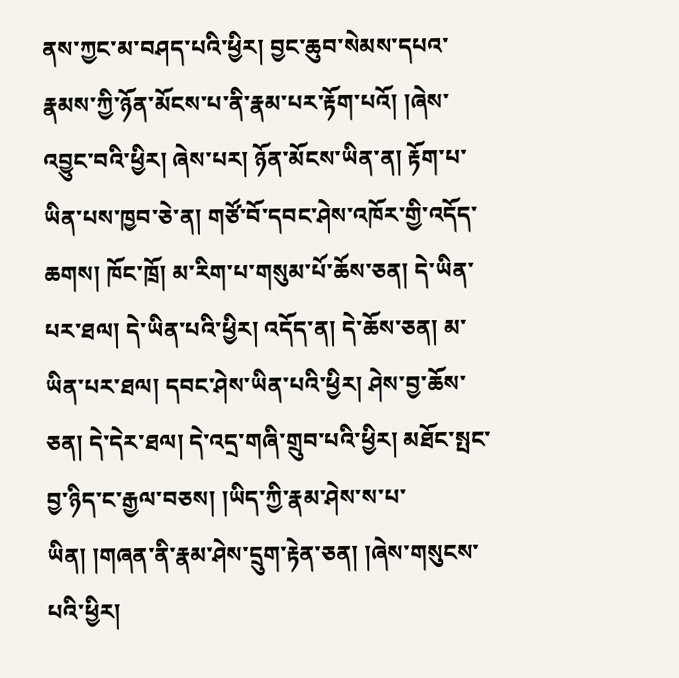ནས་ཀྱང་མ་བཤད་པའི་ཕྱིར། བྱང་ཆུབ་སེམས་དཔའ་རྣམས་ཀྱི་ཉོན་མོངས་པ་ནི་རྣམ་པར་རྟོག་པའོ། །ཞེས་འབྱུང་བའི་ཕྱིར། ཞེས་པར། ཉོན་མོངས་ཡིན་ན། རྟོག་པ་ཡིན་པས་ཁྱབ་ཅེ་ན། གཙོ་བོ་དབང་ཤེས་འཁོར་གྱི་འདོད་ཆགས། ཁོང་ཁྲོ། མ་རིག་པ་གསུམ་པོ་ཆོས་ཅན། དེ་ཡིན་པར་ཐལ། དེ་ཡིན་པའི་ཕྱིར། འདོད་ན། དེ་ཆོས་ཅན། མ་ཡིན་པར་ཐལ། དབང་ཤེས་ཡིན་པའི་ཕྱིར། ཤེས་བྱ་ཆོས་ཅན། དེ་དེར་ཐལ། དེ་འདྲ་གཞི་གྲུབ་པའི་ཕྱིར། མཐོང་སྤང་བྱ་ཉིད་ང་རྒྱལ་བཅས། །ཡིད་ཀྱི་རྣམ་ཤེས་ས་པ་ཡིན། །གཞན་ནི་རྣམ་ཤེས་དྲུག་རྟེན་ཅན། །ཞེས་གསུངས་པའི་ཕྱིར།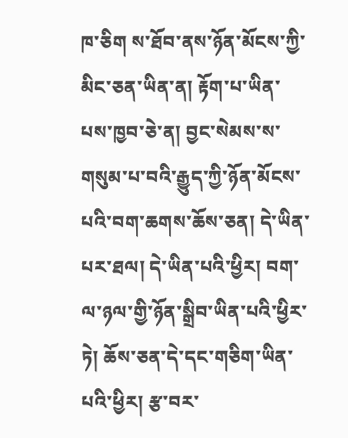ཁ་ཅིག ས་ཐོབ་ནས་ཉོན་མོངས་ཀྱི་མིང་ཅན་ཡིན་ན། རྟོག་པ་ཡིན་པས་ཁྱབ་ཅེ་ན། བྱང་སེམས་ས་གསུམ་པ་བའི་རྒྱུད་ཀྱི་ཉོན་མོངས་པའི་བག་ཆགས་ཆོས་ཅན། དེ་ཡིན་པར་ཐལ། དེ་ཡིན་པའི་ཕྱིར། བག་ལ་ཉལ་གྱི་ཉོན་སྒྲིབ་ཡིན་པའི་ཕྱིར་ཏེ། ཆོས་ཅན་དེ་དང་གཅིག་ཡིན་པའི་ཕྱིར། རྩ་བར་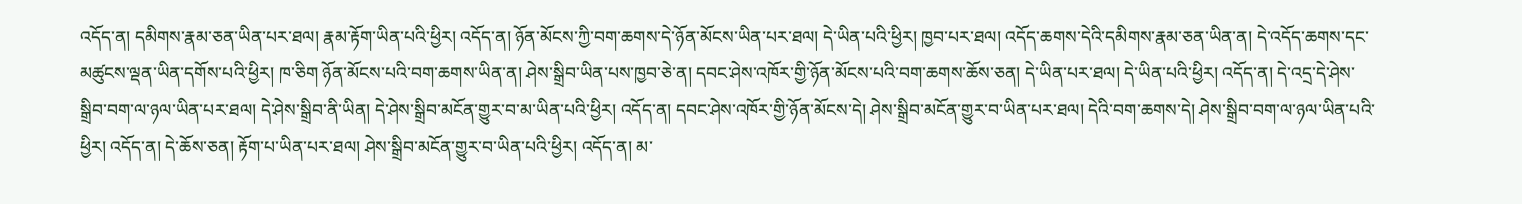འདོད་ན། དམིགས་རྣམ་ཅན་ཡིན་པར་ཐལ། རྣམ་རྟོག་ཡིན་པའི་ཕྱིར། འདོད་ན། ཉོན་མོངས་ཀྱི་བག་ཆགས་དེ་ཉོན་མོངས་ཡིན་པར་ཐལ། དེ་ཡིན་པའི་ཕྱིར། ཁྱབ་པར་ཐལ། འདོད་ཆགས་དེའི་དམིགས་རྣམ་ཅན་ཡིན་ན། དེ་འདོད་ཆགས་དང་མཚུངས་ལྡན་ཡིན་དགོས་པའི་ཕྱིར། ཁ་ཅིག ཉོན་མོངས་པའི་བག་ཆགས་ཡིན་ན། ཤེས་སྒྲིབ་ཡིན་པས་ཁྱབ་ཅེ་ན། དབང་ཤེས་འཁོར་གྱི་ཉོན་མོངས་པའི་བག་ཆགས་ཆོས་ཅན། དེ་ཡིན་པར་ཐལ། དེ་ཡིན་པའི་ཕྱིར། འདོད་ན། དེ་འདྲ་དེ་ཤེས་སྒྲིབ་བག་ལ་ཉལ་ཡིན་པར་ཐལ། དེ་ཤེས་སྒྲིབ་ནི་ཡིན། དེ་ཤེས་སྒྲིབ་མངོན་གྱུར་བ་མ་ཡིན་པའི་ཕྱིར། འདོད་ན། དབང་ཤེས་འཁོར་གྱི་ཉོན་མོངས་དེ། ཤེས་སྒྲིབ་མངོན་གྱུར་བ་ཡིན་པར་ཐལ། དེའི་བག་ཆགས་དེ། ཤེས་སྒྲིབ་བག་ལ་ཉལ་ཡིན་པའི་ཕྱིར། འདོད་ན། དེ་ཆོས་ཅན། རྟོག་པ་ཡིན་པར་ཐལ། ཤེས་སྒྲིབ་མངོན་གྱུར་བ་ཡིན་པའི་ཕྱིར། འདོད་ན། མ་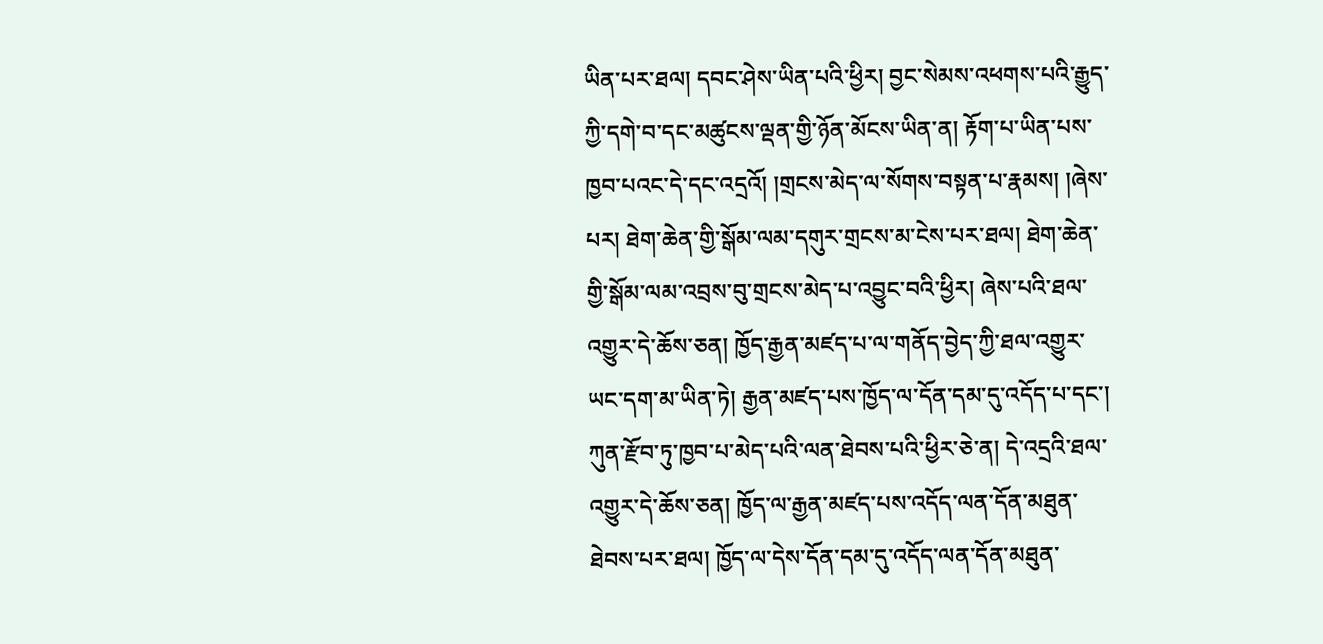ཡིན་པར་ཐལ། དབང་ཤེས་ཡིན་པའི་ཕྱིར། བྱང་སེམས་འཕགས་པའི་རྒྱུད་ཀྱི་དགེ་བ་དང་མཚུངས་ལྡན་གྱི་ཉོན་མོངས་ཡིན་ན། རྟོག་པ་ཡིན་པས་ཁྱབ་པའང་དེ་དང་འདྲའོ། །གྲངས་མེད་ལ་སོགས་བསྟན་པ་རྣམས། །ཞེས་པར། ཐེག་ཆེན་གྱི་སྒོམ་ལམ་དགུར་གྲངས་མ་ངེས་པར་ཐལ། ཐེག་ཆེན་གྱི་སྒོམ་ལམ་འབྲས་བུ་གྲངས་མེད་པ་འབྱུང་བའི་ཕྱིར། ཞེས་པའི་ཐལ་འགྱུར་དེ་ཆོས་ཅན། ཁྱོད་རྒྱན་མཛད་པ་ལ་གནོད་བྱེད་ཀྱི་ཐལ་འགྱུར་ཡང་དག་མ་ཡིན་ཏེ། རྒྱན་མཛད་པས་ཁྱོད་ལ་དོན་དམ་དུ་འདོད་པ་དང་། ཀུན་རྫོབ་ཏུ་ཁྱབ་པ་མེད་པའི་ལན་ཐེབས་པའི་ཕྱིར་ཅེ་ན། དེ་འདྲའི་ཐལ་འགྱུར་དེ་ཆོས་ཅན། ཁྱོད་ལ་རྒྱན་མཛད་པས་འདོད་ལན་དོན་མཐུན་ཐེབས་པར་ཐལ། ཁྱོད་ལ་དེས་དོན་དམ་དུ་འདོད་ལན་དོན་མཐུན་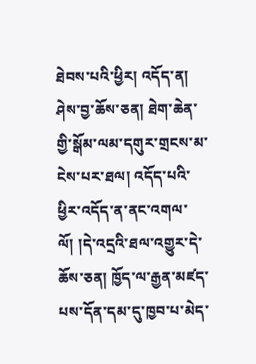ཐེབས་པའི་ཕྱིར། འདོད་ན། ཤེས་བྱ་ཆོས་ཅན། ཐེག་ཆེན་གྱི་སྒོམ་ལམ་དགུར་གྲངས་མ་ངེས་པར་ཐལ། འདོད་པའི་ཕྱིར་འདོད་ན་ནང་འགལ་ལོ། །དེ་འདྲའི་ཐལ་འགྱུར་དེ་ཆོས་ཅན། ཁྱོད་ལ་རྒྱན་མཛད་པས་དོན་དམ་དུ་ཁྱབ་པ་མེད་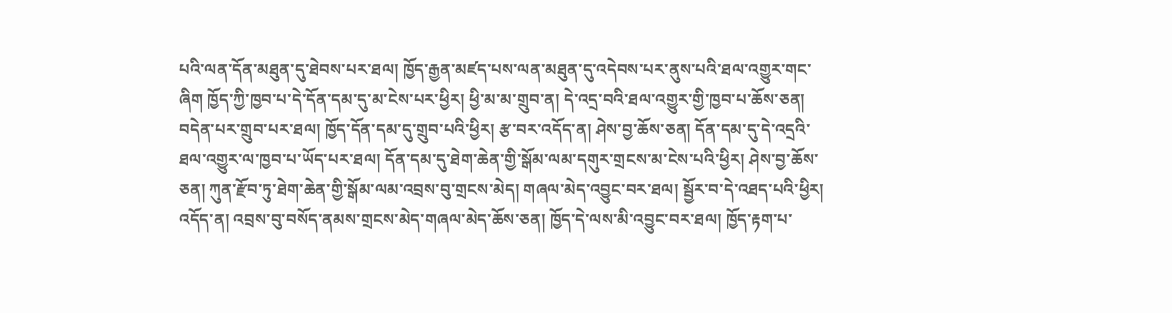པའི་ལན་དོན་མཐུན་དུ་ཐེབས་པར་ཐལ། ཁྱོད་རྒྱན་མཛད་པས་ལན་མཐུན་དུ་འདེབས་པར་ནུས་པའི་ཐལ་འགྱུར་གང་ཞིག ཁྱོད་ཀྱི་ཁྱབ་པ་དེ་དོན་དམ་དུ་མ་ངེས་པར་ཕྱིར། ཕྱི་མ་མ་གྲུབ་ན། དེ་འདྲ་བའི་ཐལ་འགྱུར་གྱི་ཁྱབ་པ་ཆོས་ཅན། བདེན་པར་གྲུབ་པར་ཐལ། ཁྱོད་དོན་དམ་དུ་གྲུབ་པའི་ཕྱིར། རྩ་བར་འདོད་ན། ཤེས་བྱ་ཆོས་ཅན། དོན་དམ་དུ་དེ་འདྲའི་ཐལ་འགྱུར་ལ་ཁྱབ་པ་ཡོད་པར་ཐལ། དོན་དམ་དུ་ཐེག་ཆེན་གྱི་སྒོམ་ལམ་དགུར་གྲངས་མ་ངེས་པའི་ཕྱིར། ཤེས་བྱ་ཆོས་ཅན། ཀུན་རྫོབ་ཏུ་ཐེག་ཆེན་གྱི་སྒོམ་ལམ་འབྲས་བུ་གྲངས་མེད། གཞལ་མེད་འབྱུང་བར་ཐལ། སྦྱོར་བ་དེ་འཐད་པའི་ཕྱིར། འདོད་ན། འབྲས་བུ་བསོད་ནམས་གྲངས་མེད་གཞལ་མེད་ཆོས་ཅན། ཁྱོད་དེ་ལས་མི་འབྱུང་བར་ཐལ། ཁྱོད་རྟག་པ་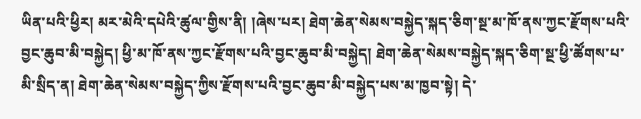ཡིན་པའི་ཕྱིར། མར་མེའི་དཔེའི་ཚུལ་གྱིས་ནི། །ཞེས་པར། ཐེག་ཆེན་སེམས་བསྐྱེད་སྐད་ཅིག་སྔ་མ་ཁོ་ནས་ཀྱང་རྫོགས་པའི་བྱང་ཆུབ་མི་བསྐྱེད། ཕྱི་མ་ཁོ་ནས་ཀྱང་རྫོགས་པའི་བྱང་ཆུབ་མི་བསྐྱེད། ཐེག་ཆེན་སེམས་བསྐྱེད་སྐད་ཅིག་སྔ་ཕྱི་ཚོགས་པ་མི་སྲིད་ན། ཐེག་ཆེན་སེམས་བསྐྱེད་ཀྱིས་རྫོགས་པའི་བྱང་ཆུབ་མི་བསྐྱེད་པས་མ་ཁྱབ་སྟེ། དེ་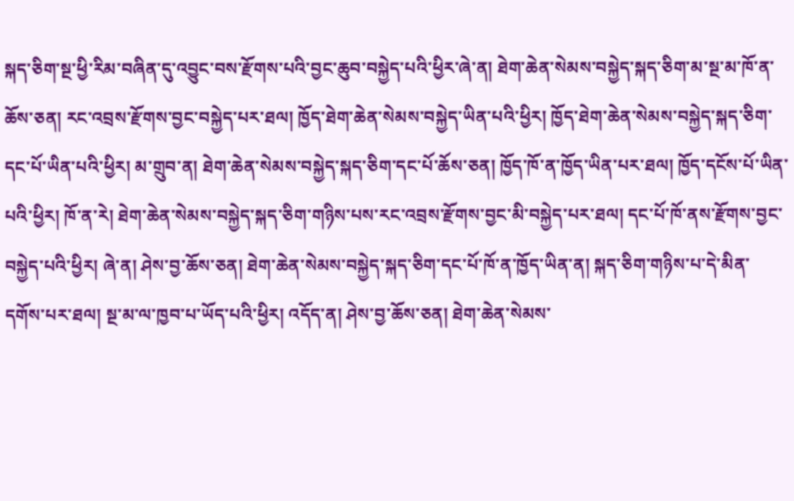སྐད་ཅིག་སྔ་ཕྱི་རིམ་བཞིན་དུ་འབྱུང་བས་རྫོགས་པའི་བྱང་ཆུབ་བསྐྱེད་པའི་ཕྱིར་ཞེ་ན། ཐེག་ཆེན་སེམས་བསྐྱེད་སྐད་ཅིག་མ་སྔ་མ་ཁོ་ན་ཆོས་ཅན། རང་འབྲས་རྫོགས་བྱང་བསྐྱེད་པར་ཐལ། ཁྱོད་ཐེག་ཆེན་སེམས་བསྐྱེད་ཡིན་པའི་ཕྱིར། ཁྱོད་ཐེག་ཆེན་སེམས་བསྐྱེད་སྐད་ཅིག་དང་པོ་ཡིན་པའི་ཕྱིར། མ་གྲུབ་ན། ཐེག་ཆེན་སེམས་བསྐྱེད་སྐད་ཅིག་དང་པོ་ཆོས་ཅན། ཁྱོད་ཁོ་ན་ཁྱོད་ཡིན་པར་ཐལ། ཁྱོད་དངོས་པོ་ཡིན་པའི་ཕྱིར། ཁོ་ན་རེ། ཐེག་ཆེན་སེམས་བསྐྱེད་སྐད་ཅིག་གཉིས་པས་རང་འབྲས་རྫོགས་བྱང་མི་བསྐྱེད་པར་ཐལ། དང་པོ་ཁོ་ནས་རྫོགས་བྱང་བསྐྱེད་པའི་ཕྱིར། ཞེ་ན། ཤེས་བྱ་ཆོས་ཅན། ཐེག་ཆེན་སེམས་བསྐྱེད་སྐད་ཅིག་དང་པོ་ཁོ་ན་ཁྱོད་ཡིན་ན། སྐད་ཅིག་གཉིས་པ་དེ་མིན་དགོས་པར་ཐལ། སྔ་མ་ལ་ཁྱབ་པ་ཡོད་པའི་ཕྱིར། འདོད་ན། ཤེས་བྱ་ཆོས་ཅན། ཐེག་ཆེན་སེམས་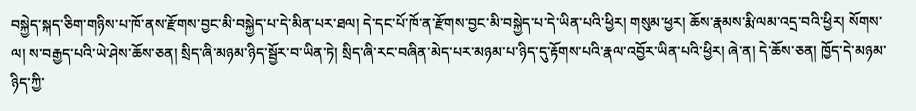བསྐྱེད་སྐད་ཅིག་གཉིས་པ་ཁོ་ནས་རྫོགས་བྱང་མི་བསྐྱེད་པ་དེ་མིན་པར་ཐལ། དེ་དང་པོ་ཁོ་ན་རྫོགས་བྱང་མི་བསྐྱེད་པ་དེ་ཡིན་པའི་ཕྱིར། གསུམ་ཕྱར། ཆོས་རྣམས་རྨི་ལམ་འདྲ་བའི་ཕྱིར། སོགས་ལ། ས་བརྒྱད་པའི་ཡེ་ཤེས་ཆོས་ཅན། སྲིད་ཞི་མཉམ་ཉིད་སྦྱོར་བ་ཡིན་ཏེ། སྲིད་ཞི་རང་བཞིན་མེད་པར་མཉམ་པ་ཉིད་དུ་རྟོགས་པའི་རྣལ་འབྱོར་ཡིན་པའི་ཕྱིར། ཞེ་ན། དེ་ཆོས་ཅན། ཁྱོད་དེ་མཉམ་ཉིད་ཀྱི་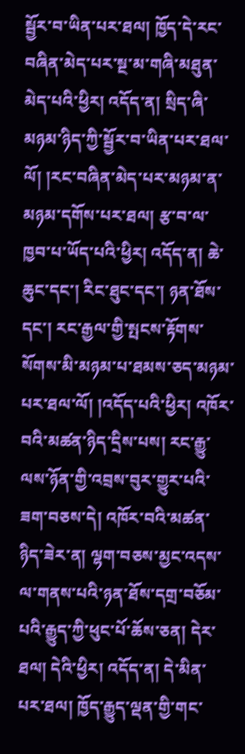སྦྱོར་བ་ཡིན་པར་ཐལ། ཁྱོད་དེ་རང་བཞིན་མེད་པར་སྔ་མ་གཞི་མཐུན་མེད་པའི་ཕྱིར། འདོད་ན། སྲིད་ཞི་མཉམ་ཉིད་ཀྱི་སྦྱོར་བ་ཡིན་པར་ཐལ་ལོ། །རང་བཞིན་མེད་པར་མཉམ་ན་མཉམ་དགོས་པར་ཐལ། རྩ་བ་ལ་ཁྱབ་པ་ཡོད་པའི་ཕྱིར། འདོད་ན། ཆེ་ཆུང་དང་། རིང་ཐུང་དང་། ཉན་ཐོས་དང་། རང་རྒྱལ་གྱི་སྤངས་རྟོགས་སོགས་མི་མཉམ་པ་ཐམས་ཅད་མཉམ་པར་ཐལ་ལོ། །འདོད་པའི་ཕྱིར། འཁོར་བའི་མཚན་ཉིད་དྲིས་པས། རང་རྒྱུ་ལས་ཉོན་གྱི་འབྲས་བུར་གྱུར་པའི་ཟག་བཅས་དེ། འཁོར་བའི་མཚན་ཉིད་ཟེར་ན། ལྷག་བཅས་མྱང་འདས་ལ་གནས་པའི་ཉན་ཐོས་དགྲ་བཅོམ་པའི་རྒྱུད་ཀྱི་ཕུང་པོ་ཆོས་ཅན། དེར་ཐལ། དེའི་ཕྱིར། འདོད་ན། དེ་མིན་པར་ཐལ། ཁྱོད་རྒྱུད་ལྡན་གྱི་གང་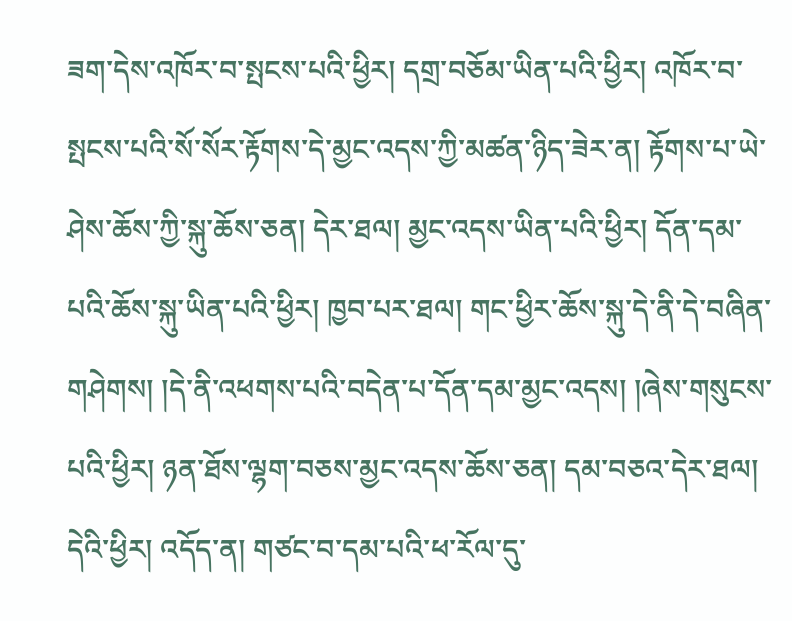ཟག་དེས་འཁོར་བ་སྤངས་པའི་ཕྱིར། དགྲ་བཅོམ་ཡིན་པའི་ཕྱིར། འཁོར་བ་སྤངས་པའི་སོ་སོར་རྟོགས་དེ་མྱང་འདས་ཀྱི་མཚན་ཉིད་ཟེར་ན། རྟོགས་པ་ཡེ་ཤེས་ཆོས་ཀྱི་སྐུ་ཆོས་ཅན། དེར་ཐལ། མྱང་འདས་ཡིན་པའི་ཕྱིར། དོན་དམ་པའི་ཆོས་སྐུ་ཡིན་པའི་ཕྱིར། ཁྱབ་པར་ཐལ། གང་ཕྱིར་ཆོས་སྐུ་དེ་ནི་དེ་བཞིན་གཤེགས། །དེ་ནི་འཕགས་པའི་བདེན་པ་དོན་དམ་མྱང་འདས། །ཞེས་གསུངས་པའི་ཕྱིར། ཉན་ཐོས་ལྷག་བཅས་མྱང་འདས་ཆོས་ཅན། དམ་བཅའ་དེར་ཐལ། དེའི་ཕྱིར། འདོད་ན། གཙང་བ་དམ་པའི་ཕ་རོལ་དུ་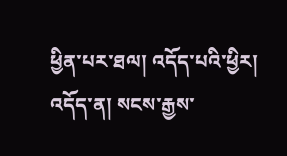ཕྱིན་པར་ཐལ། འདོད་པའི་ཕྱིར། འདོད་ན། སངས་རྒྱས་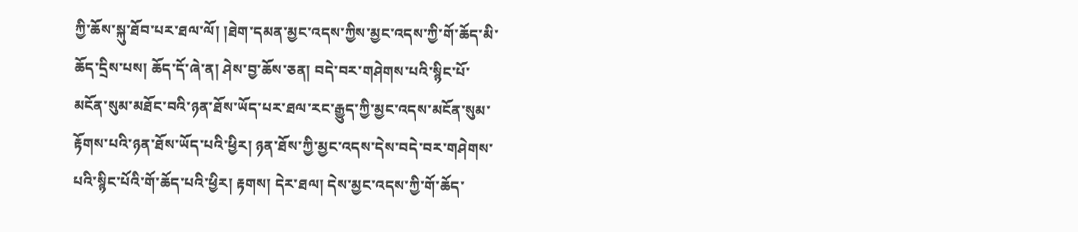ཀྱི་ཆོས་སྐུ་ཐོབ་པར་ཐལ་ལོ། །ཐེག་དམན་མྱང་འདས་ཀྱིས་མྱང་འདས་ཀྱི་གོ་ཆོད་མི་ཆོད་དྲིས་པས། ཆོད་དོ་ཞེ་ན། ཤེས་བྱ་ཆོས་ཅན། བདེ་བར་གཤེགས་པའི་སྙིང་པོ་མངོན་སུམ་མཐོང་བའི་ཉན་ཐོས་ཡོད་པར་ཐལ་རང་རྒྱུད་ཀྱི་མྱང་འདས་མངོན་སུམ་རྟོགས་པའི་ཉན་ཐོས་ཡོད་པའི་ཕྱིར། ཉན་ཐོས་ཀྱི་མྱང་འདས་དེས་བདེ་བར་གཤེགས་པའི་སྙིང་པོའི་གོ་ཆོད་པའི་ཕྱིར། རྟགས། དེར་ཐལ། དེས་མྱང་འདས་ཀྱི་གོ་ཆོད་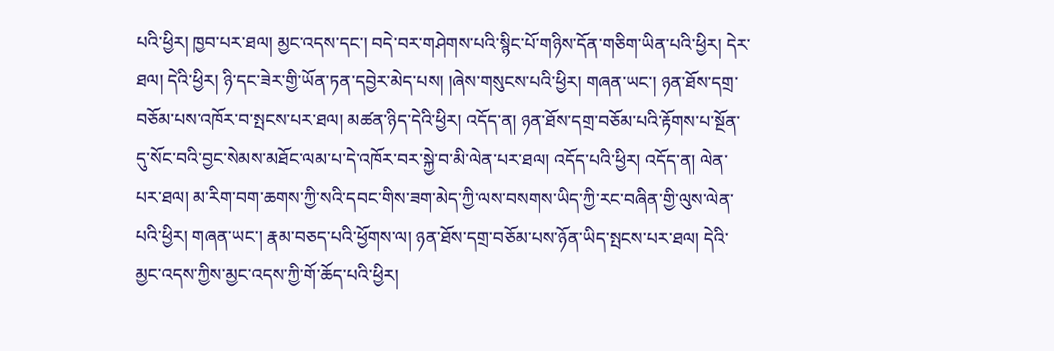པའི་ཕྱིར། ཁྱབ་པར་ཐལ། མྱང་འདས་དང་། བདེ་བར་གཤེགས་པའི་སྙིང་པོ་གཉིས་དོན་གཅིག་ཡིན་པའི་ཕྱིར། དེར་ཐལ། དེའི་ཕྱིར། ཉི་དང་ཟེར་གྱི་ཡོན་ཏན་དབྱེར་མེད་པས། །ཞེས་གསུངས་པའི་ཕྱིར། གཞན་ཡང་། ཉན་ཐོས་དགྲ་བཅོམ་པས་འཁོར་བ་སྤངས་པར་ཐལ། མཚན་ཉིད་དེའི་ཕྱིར། འདོད་ན། ཉན་ཐོས་དགྲ་བཅོམ་པའི་རྟོགས་པ་སྔོན་དུ་སོང་བའི་བྱང་སེམས་མཐོང་ལམ་པ་དེ་འཁོར་བར་སྐྱེ་བ་མི་ལེན་པར་ཐལ། འདོད་པའི་ཕྱིར། འདོད་ན། ལེན་པར་ཐལ། མ་རིག་བག་ཆགས་ཀྱི་སའི་དབང་གིས་ཟག་མེད་ཀྱི་ལས་བསགས་ཡིད་ཀྱི་རང་བཞིན་གྱི་ལུས་ལེན་པའི་ཕྱིར། གཞན་ཡང་། རྣམ་བཅད་པའི་ཕྱོགས་ལ། ཉན་ཐོས་དགྲ་བཅོམ་པས་ཉོན་ཡིད་སྤངས་པར་ཐལ། དེའི་མྱང་འདས་ཀྱིས་མྱང་འདས་ཀྱི་གོ་ཆོད་པའི་ཕྱིར།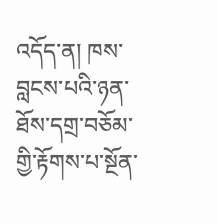འདོད་ན། ཁས་བླངས་པའི་ཉན་ཐོས་དགྲ་བཅོམ་གྱི་རྟོགས་པ་སྔོན་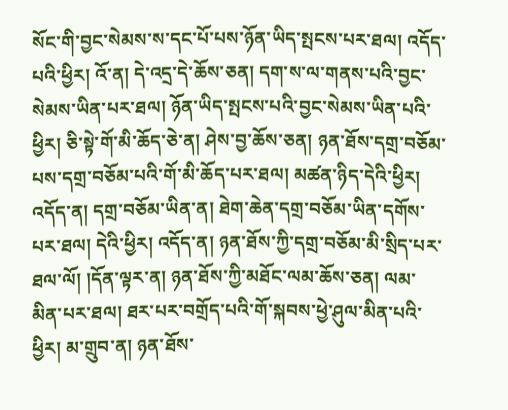སོང་གི་བྱང་སེམས་ས་དང་པོ་པས་ཉོན་ཡིད་སྤངས་པར་ཐལ། འདོད་པའི་ཕྱིར། འོ་ན། དེ་འདྲ་དེ་ཆོས་ཅན། དག་ས་ལ་གནས་པའི་བྱང་སེམས་ཡིན་པར་ཐལ། ཉོན་ཡིད་སྤངས་པའི་བྱང་སེམས་ཡིན་པའི་ཕྱིར། ཅི་སྟེ་གོ་མི་ཆོད་ཅེ་ན། ཤེས་བྱ་ཆོས་ཅན། ཉན་ཐོས་དགྲ་བཅོམ་པས་དགྲ་བཅོམ་པའི་གོ་མི་ཆོད་པར་ཐལ། མཚན་ཉིད་དེའི་ཕྱིར། འདོད་ན། དགྲ་བཅོམ་ཡིན་ན། ཐེག་ཆེན་དགྲ་བཅོམ་ཡིན་དགོས་པར་ཐལ། དེའི་ཕྱིར། འདོད་ན། ཉན་ཐོས་ཀྱི་དགྲ་བཅོམ་མི་སྲིད་པར་ཐལ་ལོ། །དོན་ལྟར་ན། ཉན་ཐོས་ཀྱི་མཐོང་ལམ་ཆོས་ཅན། ལམ་མིན་པར་ཐལ། ཐར་པར་བགྲོད་པའི་གོ་སྐབས་ཕྱེ་ཤུལ་མིན་པའི་ཕྱིར། མ་གྲུབ་ན། ཉན་ཐོས་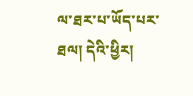ལ་ཐར་པ་ཡོད་པར་ཐལ། དེའི་ཕྱིར།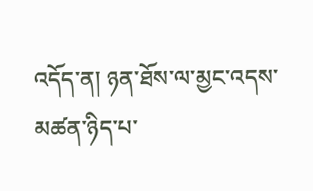འདོད་ན། ཉན་ཐོས་ལ་མྱང་འདས་མཚན་ཉིད་པ་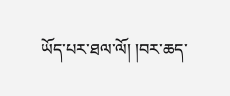ཡོད་པར་ཐལ་ལོ། །བར་ཆད་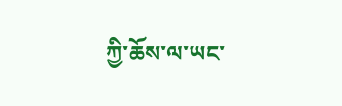ཀྱི་ཆོས་ལ་ཡང་